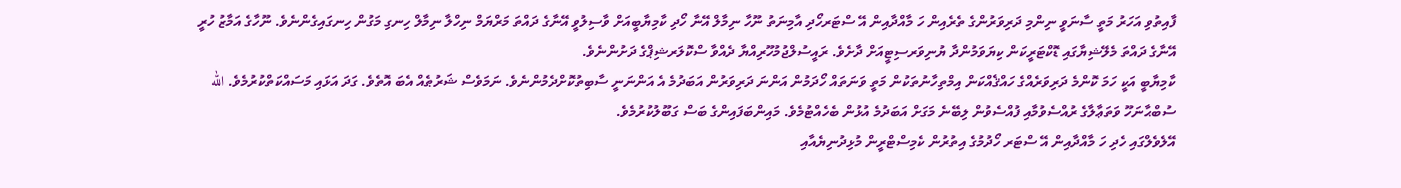ފާއިތުވި އަހަރު މަތީ ސާނަވީ ނިންމި ދަރިވަރުންގެ ތެރެއިން ހަ މާއްދާއިން އޭ ސްޓަރހޯދި އާމިނަތު ނޫހާ ނިމާލް އޭނާ ހޯދި ކާމިޔާބީއަށް ވާސިލުވީ އޭނާގެ ދައްތަ މަރްޔަމް ނިހްލާ ނިމާލް ހިނގި މަގުން ހިނގައިގެންނެވެ. ނޫހާގެ އަމާޒު ހުރީ އޭނާގެ ދައްތަ މެލޭޝިޔާގައި ޑޮކްޓަރީކަން ކިޔަވަމުންދާ ޔުނިވަރސިޓީއަށް ދާށެވެ. ރައީސުލްޖުމުހޫރިއްޔާ ދެއްވާ ސްކޮލަރޝިޕްގެ ދަށުންނެވެ.
ކާމިޔާބީ އަކީ ހަމަ ކޮންމެ ދަރިވަރެއްގެ ހައްޤެއްކަން އިމްތިހާނުތަކުން މަތީ ވަނަތައް ހޯދަމުން އަންނަ ދަރިވަރުން އަބަދުމެ އެ އަންނަނީ ސާބިތުކޮށްދެމުންނެވެ. ނަމަވެސް ޝަރުޠެއް އެބަ އޮތެވެ. ގަދަ އަޅައި މަސައްކަތްކުރުމެވެ. الله ސުބްޙާނަހޫ ވަތަޢާލާގެ ރުއްސެވުމާއި ފުއްސެވުން ލިބޭނެ މަގަށް އަބަދުމެ އުޅުން ބެހެއްޓުމެވެ. މައިންބަފައިންގެ ބަސް ގަބޫލުކުރުމެވެ.
އޭލެވެލްގައި ހެދި ހަ މާއްދާއިން އޭ ސްޓަރ ހޯދުމުގެ އިތުރުން ކެމިސްޓްރީން މުޅިދުނިޔެއާއި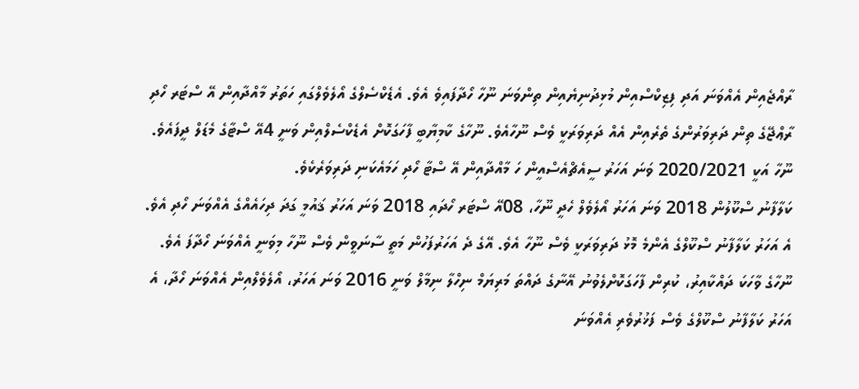ރާއްޖެއިން އެއްވަނަ އަދި ފިޒިކްސްއިން މުޅިދުނިޔެއިން ތިންވަނަ ނޫހާ ހޯދާފައިވެ އެވެ. އެޑެކްސެލްގެ އޯލެވެލްގައި ހަތަރު މާއްދާއިން އޭ ސްޓަރ ހޯދި ރާޢްޖޭގެ ތިން ދަރިވަރުންގެ ތެރެއިން އެއް ދަރިވަރަކީ ވެސް ނޫހާއެވެ. ނޫހާގެ ކާމިޔާބީ ފާހަގަކޮށް އެޑެކްސެލްއިން ވަނީ 4އޭ ސްޓާގެ މެޑަލް ދީފައެވެ. ނޫހާ އަކީ 2020/2021 ވަނަ އަހަރު ސީއެޗްއެސްއީން ހަ މާއްދާއިން އޭ ސްޓާ ހޯދި ހަމައެކަނި ދަރިވަރެކެވެ.
ކަލާފާނު ސްކޫލުން 2018 ވަނަ އަހަރު އޯލެވެލް ހެދީ ނޫހާ، 08އޭ ސްޓަރ ހޯދައި 2018 ވަނަ އަހަރު ޤައުމީ ގަދަ ދިހައެއްގެ އެއްވަނަ ހޯދި އެވެ. އެ އަހަރު ކަލާފާނު ސްކޫލްގެ އެންމެ މޮޅު ދަރިވަރަކީ ވެސް ނޫހާ އެވެ. އޭގެ ދެ އަހަރުފަހުން މަތީ ސާނަވީން ވެސް ނޫހާ މިވަނީ އެއްވަނަ ހޯދާފަ އެވެ.
ނޫހާގެ ވާހަކަ ދައްކާއިރު، ކުރިން ފާހަގަކޮށްލެވުނު އޭނާގެ ދައްތަ މަރިޔަމް ނިހްލާ ނިމާލް ވަނީ 2016 ވަނަ އަހަރު، އޯލެވެލްއިން އެއްވަނަ ހޯދާ، އެ އަހަރު ކަލާފާނު ސްކޫލްގެ ވެސް ފަޚުރުވެރި އެއްވަނަ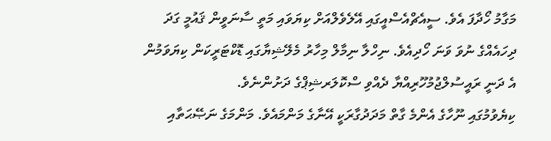މަގާމު ހޯދާފަ އެވެ. ސީއެޗްއެސްއީގައި އޭލެވެލްއަށް ކިޔަވައި މަތީ ސާނަވީން ޤައުމީ ގަދަ ދިހައެއްގެ ނުވަ ވަނަ ހޯދިއެވެ. ނިހްލާ ނިމާލް މިހާރު މެލޭޝިޔާގައި ޑޮކްޓަރީކަން ކިޔަވަމުން އެ ދަނީ ރައީސުލްޖުމުހޫރިއްޔާ ދެއްވި ސްކޮލަރޝިޕްގެ ދަށުންނެވެ.
ކިޔެވުމުގައި ނޫހާގެ އެންމެ ގާތް މަދަދުގާރަކީ އޭނާގެ މަންމައެވެ. މަންމަގެ ނަޞޭޙަތާއި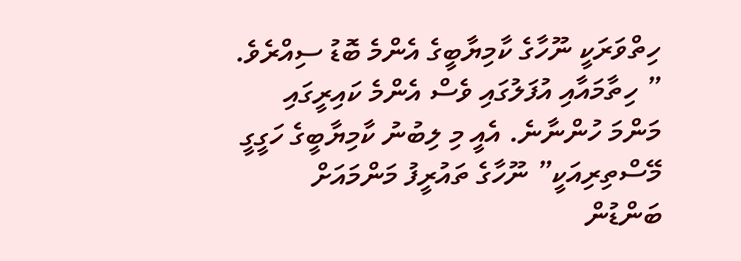ހިތްވަރަކީ ނޫހާގެ ކާމިޔާބީގެ އެންމެ ބޮޑު ސިއްރެވެ.
” ހިތާމައާއި އުފަލުގައި ވެސް އެންމެ ކައިރީގައި މަންމަ ހުންނާނެ. އެއީ މި ލިބުނު ކާމިޔާބީގެ ހަގީގީ މޭސްތިރިއަކީ” ނޫހާގެ ތައުރީފު މަންމައަށް ބަންޑުން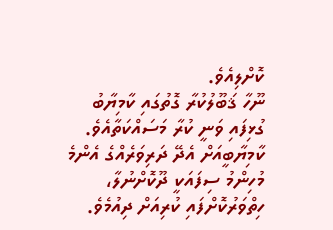ކޮށްލިއެވެ.
ނޫހާ ޤަބޫލުކުރާ ގޮތުގައި ކާމިޔާބު ގުޅިފައި ވަނީ ކުރާ މަސައްކަތާއެވެ. ކާމިޔާބީއަށް އެދޭ ދަރިވަރެއްގެ އެންމެ މުހިންމު ސިފައަކީ ދޫކޮށްނުލާ، ހިތްވަރުކޮށްފައި ކުރިއަށް ދިއުމެވެ.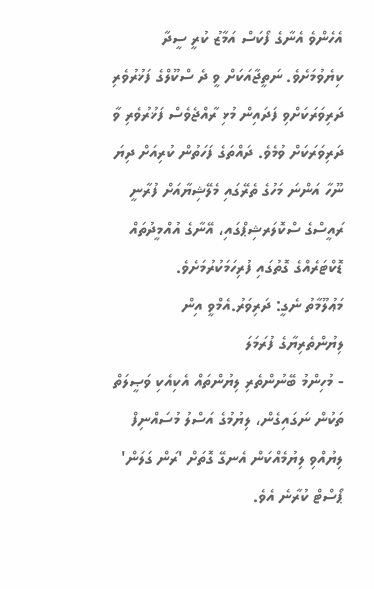އެހެންވެ އެނާގެ ފޯކަސް އަމާޒު ކުރީ ސީދާ ކިޔެވުމަށެވެ. ނަތީޖާއަކަށް ވީ ދެ ސްކޫލްގެ ފަޚުރުވެރި ދަރިވަރަކަށްވި ފަދައިން މުޅި ރާއްޖެވެސް ފަޚުރުވެރި ވާ ދަރިވަރަކަށް ވުމެވެ. ދައްތަގެ ފަހަތުން ކުރިއަށް ދިޔަ ނޫހާ އަންނަ މަހުގެ ތެރޭގައި މެލޭޝިޔާއަށް ފުރާނީ ރައީސްގެ ސްކޮލަރޝިޕްގައި، އޭނާގެ އުއްމީދުތައް ޑޮކްޓަރެއްގެ ގޮތުގައި ފުރިހަމަކުރުމަށެވެ.
މަޢުލޫމާތު ނެގީ: ދަރިވަރު.އެމްވީ އިން
ލިޔުންތެރިޔާގެ ފުރަމަލަ
- މުހިންމު ބޭނުންތެރި ލިޔުންތައް އެކިއެކި ވަޞީލަތް ތަކުން ނަގައިގެން، ލިޔުމުގެ އަސްލު މުސައްނިފް ލިޔުއްވި ލިޔުމެއްކަން އެނގޭ ގޮތަށް 'ރަން ގަލަން' ޕޯސްޓް ކުރާނެ އެވެ.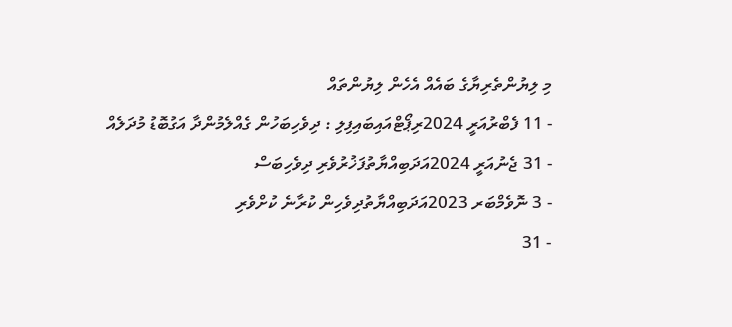މި ލިޔުންތެރިޔާގެ ބައެއް އެހެން ލިޔުންތައް
- 11 ފެބްރުއަރީ 2024ރިޕޯޓްއައިބައިފިލި : ދިވެހިބަހުން ގެއްލެމުންދާ އަގުބޮޑު މުދަލެއް
- 31 ޖެނުއަރީ 2024އަދަބިއްޔާތުފަޚުރުވެރި ދިވެހިބަސް
- 3 ނޮވެމްބަރ 2023އަދަބިއްޔާތުދިވެހިން ކުރާނެ ކުށްވެރި
- 31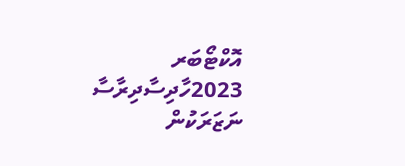އޮކްޓޯބަރ 2023ހާދިސާދިރާސާ ނަޒަރަކުން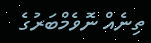ތިނެއް ނޮވެމްބަރުގެ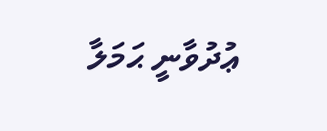ޢުދުވާނީ ޙަމަލާ